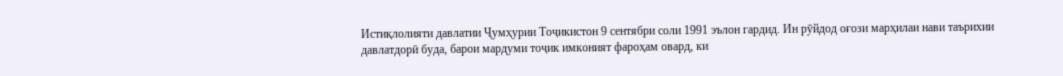Истиқлолияти давлатии Ҷумҳурии Тоҷикистон 9 сентябри соли 1991 эълон гардид. Ин рӯйдод оғози марҳилаи нави таърихии давлатдорӣ буда, барои мардуми тоҷик имконият фароҳам овард, ки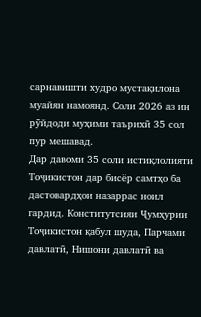сарнавишти худро мустақилона муайян намоянд. Соли 2026 аз ин рӯйдоди муҳими таърихӣ 35 сол пур мешавад.
Дар давоми 35 соли истиқлолияти Тоҷикистон дар бисёр самтҳо ба дастовардҳои назаррас ноил гардид. Конститутсияи Ҷумҳурии Тоҷикистон қабул шуда, Парчами давлатӣ, Нишони давлатӣ ва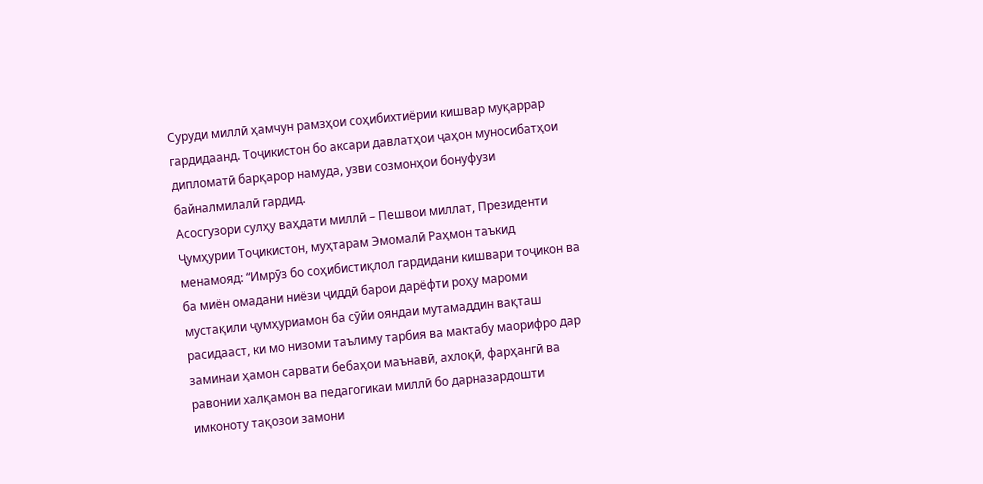Суруди миллӣ ҳамчун рамзҳои соҳибихтиёрии кишвар муқаррар гардидаанд. Тоҷикистон бо аксари давлатҳои ҷаҳон муносибатҳои дипломатӣ барқарор намуда, узви созмонҳои бонуфузи байналмилалӣ гардид.
Асосгузори сулҳу ваҳдати миллӣ – Пешвои миллат, Президенти Ҷумҳурии Тоҷикистон, муҳтарам Эмомалӣ Раҳмон таъкид менамояд: “Имрӯз бо соҳибистиқлол гардидани кишвари тоҷикон ва ба миён омадани ниёзи ҷиддӣ барои дарёфти роҳу мароми мустақили ҷумҳуриамон ба сӯйи ояндаи мутамаддин вақташ расидааст, ки мо низоми таълиму тарбия ва мактабу маорифро дар заминаи ҳамон сарвати бебаҳои маънавӣ, ахлоқӣ, фарҳангӣ ва равонии халқамон ва педагогикаи миллӣ бо дарназардошти имконоту тақозои замони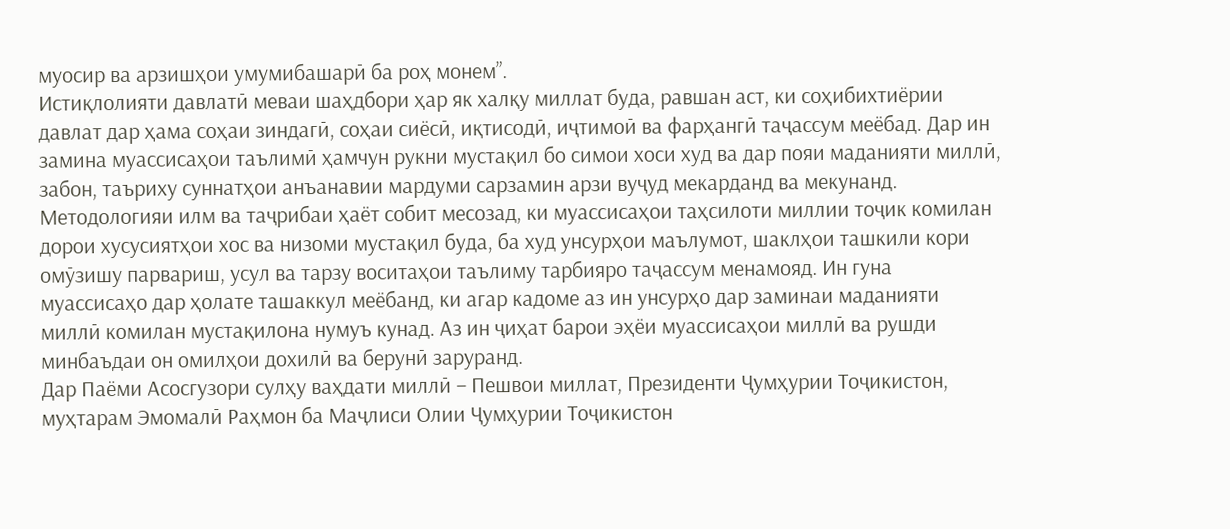муосир ва арзишҳои умумибашарӣ ба роҳ монем”.
Истиқлолияти давлатӣ меваи шаҳдбори ҳар як халқу миллат буда, равшан аст, ки соҳибихтиёрии давлат дар ҳама соҳаи зиндагӣ, соҳаи сиёсӣ, иқтисодӣ, иҷтимоӣ ва фарҳангӣ таҷассум меёбад. Дар ин замина муассисаҳои таълимӣ ҳамчун рукни мустақил бо симои хоси худ ва дар пояи маданияти миллӣ, забон, таъриху суннатҳои анъанавии мардуми сарзамин арзи вуҷуд мекарданд ва мекунанд.
Методологияи илм ва таҷрибаи ҳаёт собит месозад, ки муассисаҳои таҳсилоти миллии тоҷик комилан дорои хусусиятҳои хос ва низоми мустақил буда, ба худ унсурҳои маълумот, шаклҳои ташкили кори омӯзишу парвариш, усул ва тарзу воситаҳои таълиму тарбияро таҷассум менамояд. Ин гуна муассисаҳо дар ҳолате ташаккул меёбанд, ки агар кадоме аз ин унсурҳо дар заминаи маданияти миллӣ комилан мустақилона нумуъ кунад. Аз ин ҷиҳат барои эҳёи муассисаҳои миллӣ ва рушди минбаъдаи он омилҳои дохилӣ ва берунӣ заруранд.
Дар Паёми Асосгузори сулҳу ваҳдати миллӣ – Пешвои миллат, Президенти Ҷумҳурии Тоҷикистон, муҳтарам Эмомалӣ Раҳмон ба Маҷлиси Олии Ҷумҳурии Тоҷикистон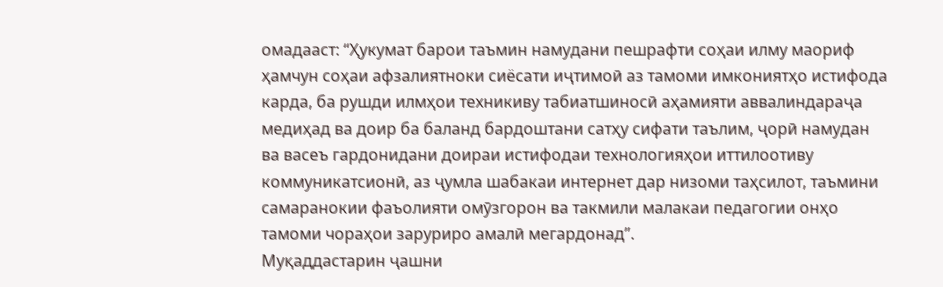омадааст: “Ҳукумат барои таъмин намудани пешрафти соҳаи илму маориф ҳамчун соҳаи афзалиятноки сиёсати иҷтимоӣ аз тамоми имкониятҳо истифода карда, ба рушди илмҳои техникиву табиатшиносӣ аҳамияти аввалиндараҷа медиҳад ва доир ба баланд бардоштани сатҳу сифати таълим, ҷорӣ намудан ва васеъ гардонидани доираи истифодаи технологияҳои иттилоотиву коммуникатсионӣ, аз ҷумла шабакаи интернет дар низоми таҳсилот, таъмини самаранокии фаъолияти омӯзгорон ва такмили малакаи педагогии онҳо тамоми чораҳои заруриро амалӣ мегардонад”.
Муқаддастарин ҷашни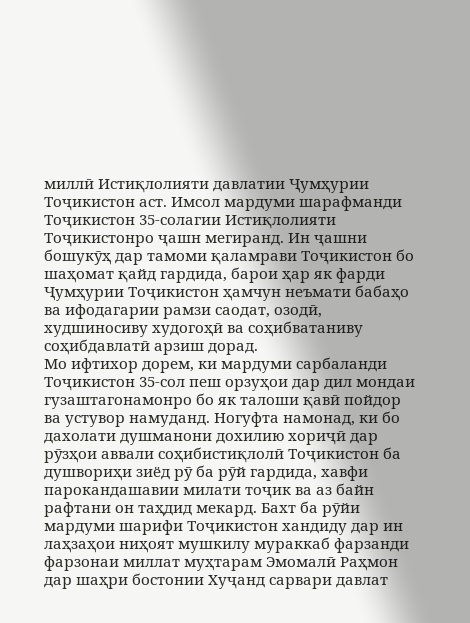миллӣ Истиқлолияти давлатии Ҷумҳурии Тоҷикистон аст. Имсол мардуми шарафманди Тоҷикистон 35-солагии Истиқлолияти Тоҷикистонро ҷашн мегиранд. Ин ҷашни бошукӯҳ дар тамоми қаламрави Тоҷикистон бо шаҳомат қайд гардида, барои ҳар як фарди Ҷумҳурии Тоҷикистон ҳамчун неъмати бабаҳо ва ифодагарии рамзи саодат, озодӣ, худшиносиву худогоҳӣ ва соҳибватаниву соҳибдавлатӣ арзиш дорад.
Мо ифтихор дорем, ки мардуми сарбаланди Тоҷикистон 35-сол пеш орзуҳои дар дил мондаи гузаштагонамонро бо як талоши қавӣ пойдор ва устувор намуданд. Ногуфта намонад, ки бо дахолати душманони дохилию хориҷӣ дар рӯзҳои аввали соҳибистиқлолӣ Тоҷикистон ба душвориҳи зиёд рӯ ба рӯй гардида, хавфи парокандашавии милати тоҷик ва аз байн рафтани он таҳдид мекард. Бахт ба рӯйи мардуми шарифи Тоҷикистон хандиду дар ин лаҳзаҳои ниҳоят мушкилу мураккаб фарзанди фарзонаи миллат муҳтарам Эмомалӣ Раҳмон дар шаҳри бостонии Хуҷанд сарвари давлат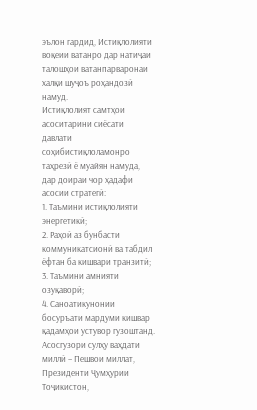эълон гардид, Истиқлолияти воқеии ватанро дар натиҷаи талошҳои ватанпарваронаи халқи шуҷоъ роҳандозӣ намуд.
Истиқлолият самтҳои асоситарини сиёсати давлати соҳибистиқлоламонро таҳрезӣ ё муайян намуда, дар доираи чор ҳадафи асосии стратегӣ:
1. Таъмини истиқлолияти энергетикӣ;
2. Раҳоӣ аз бунбасти коммуникатсионӣ ва табдил ёфтан ба кишвари транзитӣ;
3. Таъмини амнияти озуқаворӣ;
4. Саноатикунонии босуръати мардуми кишвар қадамҳои устувор гузоштанд.
Асосгузори сулҳу ваҳдати миллӣ – Пешвои миллат, Президенти Ҷумҳурии Тоҷикистон,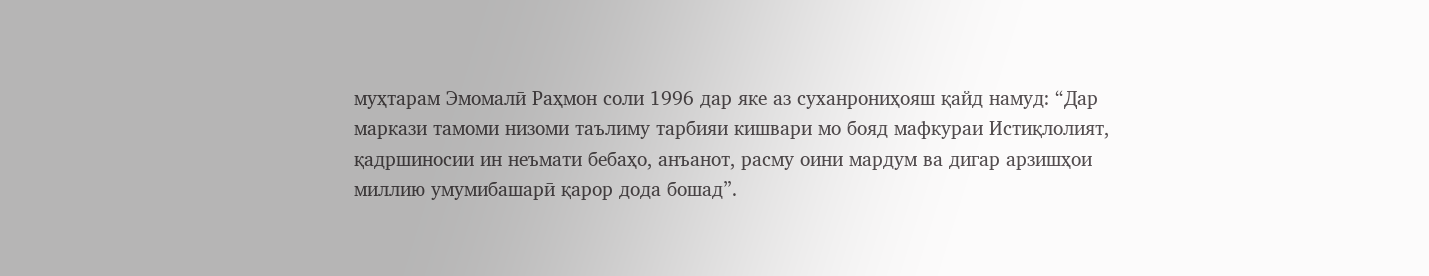муҳтарам Эмомалӣ Раҳмон соли 1996 дар яке аз суханрониҳояш қайд намуд: “Дар маркази тамоми низоми таълиму тарбияи кишвари мо бояд мафкураи Истиқлолият, қадршиносии ин неъмати бебаҳо, анъанот, расму оини мардум ва дигар арзишҳои миллию умумибашарӣ қарор дода бошад”.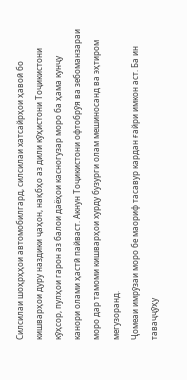Силсилаи шоҳрҳҳои автомобилгард, силсилаи хатсайрҳои ҳавоӣ бо кишварҳои дуру наздики ҷаҳон, нақбҳо аз дили кӯҳистони Тоҷикистони кӯҳсор, пулҳои гарон аз балои даёҳои касногузар моро ба ҳама кунҷу канори олами ҳастӣ пайваст. Акнун Тоҷикистони офтобрӯя ва зебоманзараи моро дар тамоми кишварҳои хурду бузурги олам мешиносанд ва эҳтиром мегузоранд.
Ҷомеаи имрӯзаи моро бе маориф тасавур кардан ғайри имкон аст. Ба ин таваҷҷӯҳу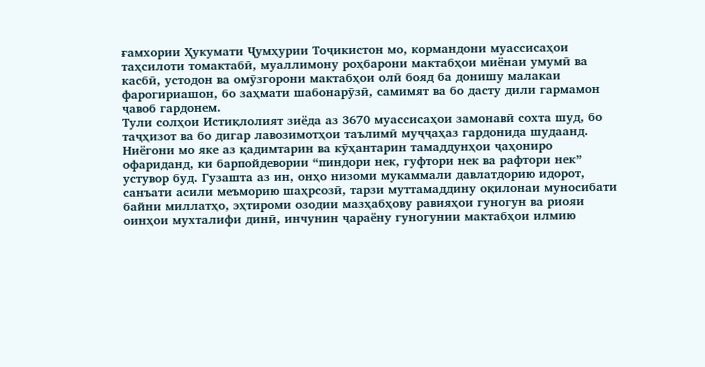ғамхории Ҳукумати Ҷумҳурии Тоҷикистон мо, кормандони муассисаҳои таҳсилоти томактабӣ, муаллимону роҳбарони мактабҳои миёнаи умумӣ ва касбӣ, устодон ва омӯзгорони мактабҳои олӣ бояд ба донишу малакаи фарогириашон, бо заҳмати шабонарӯзӣ, самимят ва бо дасту дили гармамон ҷавоб гардонем.
Тули солҳои Истиқлолият зиёда аз 3670 муассисаҳои замонавӣ сохта шуд, бо таҷҳизот ва бо дигар лавозимотҳои таълимӣ муҷҷаҳаз гардонида шудаанд. Ниёгони мо яке аз қадимтарин ва кӯҳантарин тамаддунҳои ҷаҳониро офариданд, ки барпойдевории “пиндори нек, гуфтори нек ва рафтори нек” устувор буд. Гузашта аз ин, онҳо низоми мукаммали давлатдорию идорот, санъати асили меъморию шаҳрсозӣ, тарзи муттамаддину оқилонаи муносибати байни миллатҳо, эҳтироми озодии мазҳабҳову равияҳои гуногун ва риояи оинҳои мухталифи динӣ, инчунин ҷараёну гуногунии мактабҳои илмию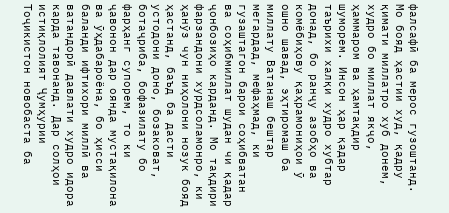фалсафӣ ба мерос гузоштанд.
Мо бояд ҳастии худ, қадру қимати миллатро хуб донем, худро бо миллат якҷо, ҳаммаром ва ҳамтақдир шуморем. Инсон ҳар қадар таърихи халқи худро хубтар донад, бо ранҷу азобҳо ва комёбиҳову қаҳрамониҳои ӯ ошно шавад, эҳтиромаш ба миллату Ватанаш бештар мегардад, мефаҳмад, ки гузаштагон барои соҳибватан ва соҳибмиллат шудан чи қадар ҷонбозиҳо карданд. Мо тақдири фарзандони хурдсоламонро, ки ҳанӯз чун ниҳолони нозук бояд ҳастанд, баъд ба дасти устодони доно, бозаковат, ботаҷриба, бофазилату бо фарҳанг супорем, то ки ҷавонон дар оянда мустақилона ва ӯҳдабароёна, бо ҳисси баланди ифтихори миллӣ ва ватандорӣ давлати худро идора карда тавонанд. Дар солҳои истиқлолият Ҷумҳурии Тоҷикистон новобаста ба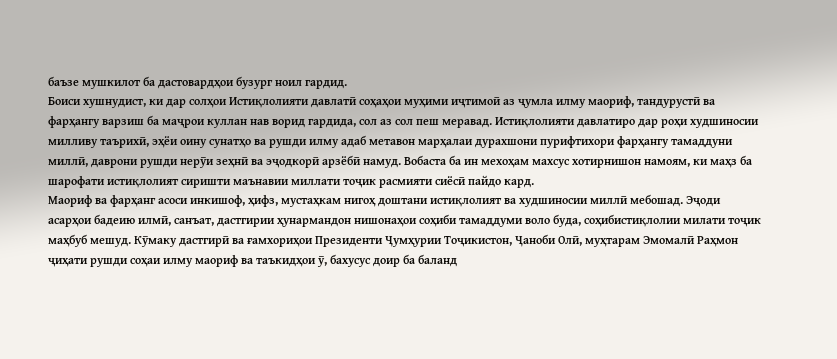баъзе мушкилот ба дастовардҳои бузург ноил гардид.
Боиси хушнудист, ки дар солҳои Истиқлолияти давлатӣ соҳаҳои муҳими иҷтимоӣ аз ҷумла илму маориф, тандурустӣ ва фарҳангу варзиш ба маҷрои куллан нав ворид гардида, сол аз сол пеш меравад. Истиқлолияти давлатиро дар роҳи худшиносии милливу таърихӣ, эҳёи оину сунатҳо ва рушди илму адаб метавон марҳалаи дурахшони пурифтихори фарҳангу тамаддуни миллӣ, даврони рушди нерӯи зеҳнӣ ва эҷодкорӣ арзёбӣ намуд. Вобаста ба ин мехоҳам махсус хотирнишон намоям, ки маҳз ба шарофати истиқлолият сиришти маънавии миллати тоҷик расмияти сиёсӣ пайдо кард.
Маориф ва фарҳанг асоси инкишоф, ҳифз, мустаҳкам нигоҳ доштани истиқлолият ва худшиносии миллӣ мебошад. Эҷоди асарҳои бадеию илмӣ, санъат, дастгирии ҳунармандон нишонаҳои соҳиби тамаддуми воло буда, соҳибистиқлолии милати тоҷик маҳбуб мешуд. Кӯмаку дастгирӣ ва ғамхориҳои Президенти Ҷумҳурии Тоҷикистон, Ҷаноби Олӣ, муҳтарам Эмомалӣ Раҳмон ҷиҳати рушди соҳаи илму маориф ва таъкидҳои ӯ, бахусус доир ба баланд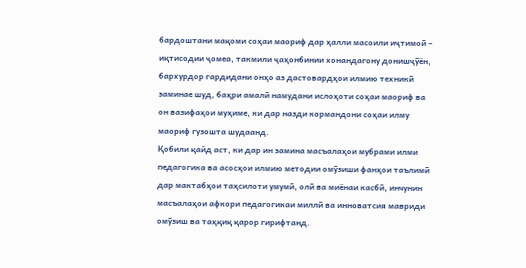бардоштани мақоми соҳаи маориф дар ҳалли масоили иҷтимоӣ – иқтисодии ҷомеа, такмили ҷаҳонбинии хонандагону донишҷӯён, бархурдор гардидани онҳо аз дастовардҳои илмию техникӣ заминае шуд, баҳри амалӣ намудани ислоҳоти соҳаи маориф ва он вазифаҳои муҳиме, ки дар назди кормандони соҳаи илму маориф гузошта шудаанд.
Қобили қайд аст, ки дар ин замина масъалаҳои мубрами илми педагогика ва асосҳои илмию методии омӯзиши фанҳои таълимӣ дар мактабҳои таҳсилоти умумӣ, олӣ ва миёнаи касбӣ, инчунин масъалаҳои афкори педагогикаи миллӣ ва инноватсия мавриди омӯзиш ва таҳқиқ қарор гирифтанд.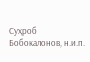Суҳроб Бобокалонов, н.и.п.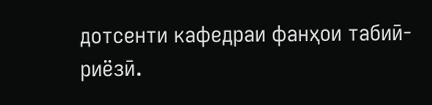дотсенти кафедраи фанҳои табиӣ-риёзӣ.